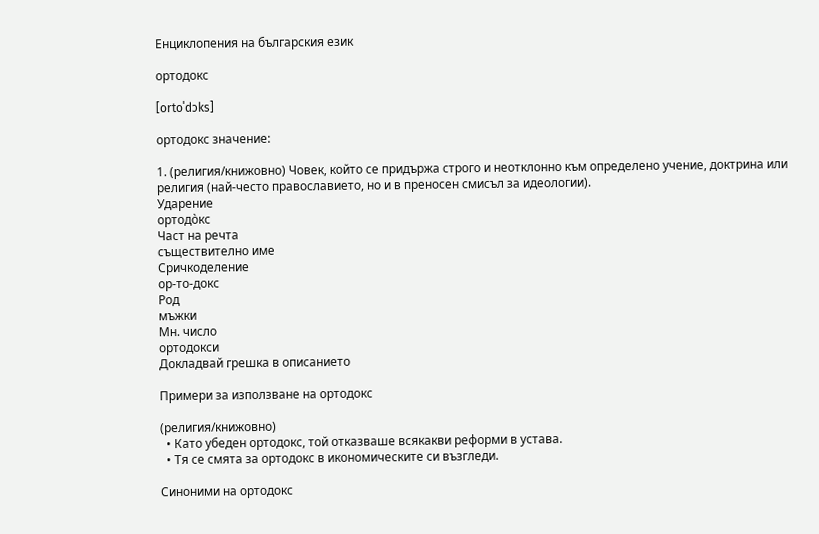Енциклопения на българския език

ортодокс

[ortoˈdɔks]

ортодокс значение:

1. (религия/книжовно) Човек, който се придържа строго и неотклонно към определено учение, доктрина или религия (най-често православието, но и в преносен смисъл за идеологии).
Ударение
ортодо̀кс
Част на речта
съществително име
Сричкоделение
ор-то-докс
Род
мъжки
Мн. число
ортодокси
Докладвай грешка в описанието

Примери за използване на ортодокс

(религия/книжовно)
  • Като убеден ортодокс, той отказваше всякакви реформи в устава.
  • Тя се смята за ортодокс в икономическите си възгледи.

Синоними на ортодокс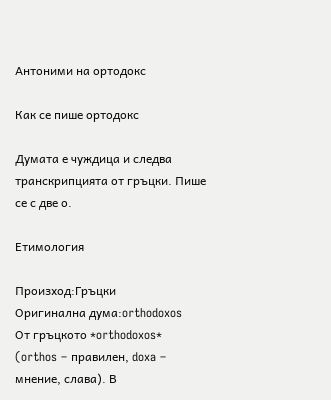Антоними на ортодокс

Как се пише ортодокс

Думата е чуждица и следва транскрипцията от гръцки. Пише се с две о.

Етимология

Произход:Гръцки
Оригинална дума:orthodoxos
От гръцкото *orthodoxos* (orthos – правилен, doxa – мнение, слава). В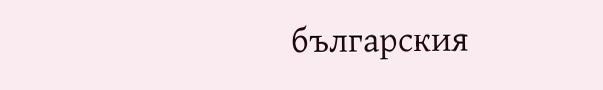българския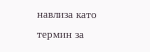навлиза като термин за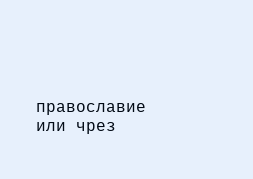православие или чрез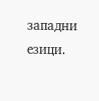западни езици.